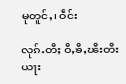မုတူင်ႇ၊ ဝဵင်း

လုၵ်ႉတီႈ ဝီႇၶီႇၽီးတီးယႃး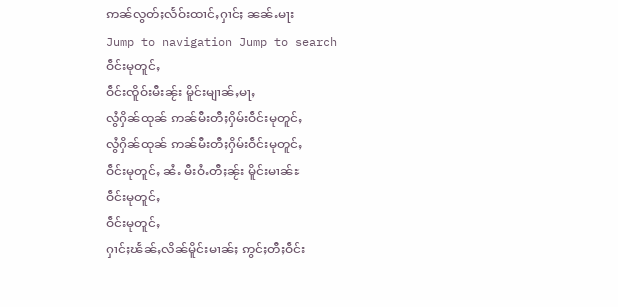ဢၼ်လွတ်ႈလႅဝ်းထၢင်ႇႁၢင်ႈ ၼၼ်ႉမႃး
Jump to navigation Jump to search
ဝဵင်းမုတူင်ႇ
ဝဵင်းၸိူဝ်းမီးၼႂ်း မိူင်းမျၢၼ်ႇမႃႇ
လွႆႁိၼ်ထုၼ် ဢၼ်မီးတီႈႁိမ်းဝဵင်းမုတူင်ႇ
လွႆႁိၼ်ထုၼ် ဢၼ်မီးတီႈႁိမ်းဝဵင်းမုတူင်ႇ
ဝဵင်းမုတူင်ႇ ၼႆႉ မီးဝႆႉတီႈၼႂ်း မိူင်းမၢၼ်ႊ
ဝဵင်းမုတူင်ႇ
ဝဵင်းမုတူင်ႇ
ႁၢင်ႈၽႅၼ်ႇလိၼ်မိူင်းမၢၼ်ႈ ဢွင်ႈတီႈဝဵင်း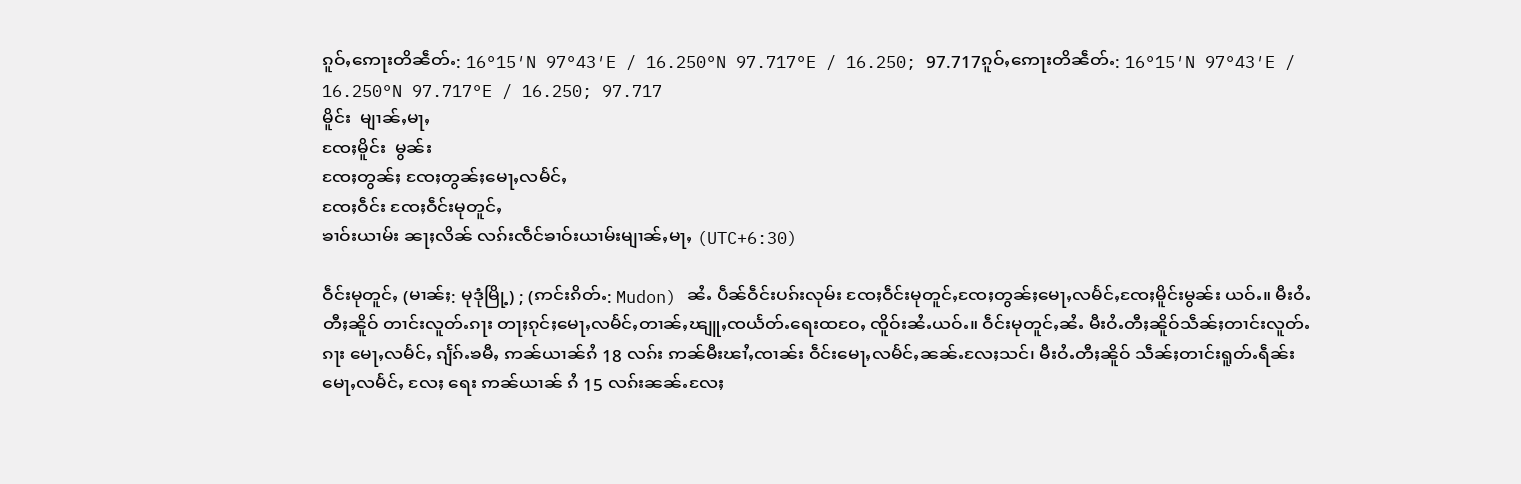ၵူဝ်ႇဢေႃးတိၼဵတ်ႉ: 16°15′N 97°43′E / 16.250°N 97.717°E / 16.250; 97.717ၵူဝ်ႇဢေႃးတိၼဵတ်ႉ: 16°15′N 97°43′E / 16.250°N 97.717°E / 16.250; 97.717
မိူင်း  မျၢၼ်ႇမႃႇ
ၸႄႈမိူင်း  မွၼ်း
ၸႄႈတွၼ်ႈ ၸႄႈတွၼ်ႈမေႃႇလမႅင်ႇ
ၸႄႈဝဵင်း ၸႄႈဝဵင်းမုတူင်ႇ
ၶၢဝ်းယၢမ်း ၼႃႈလိၼ် လၵ်းၸဵင်ၶၢဝ်းယၢမ်းမျၢၼ်ႇမႃႇ (UTC+6:30)

ဝဵင်းမုတူင်ႇ (မၢၼ်ႈ: မုဒုံမြို့) ; (ဢင်းၵိတ်ႉ: Mudon) ၼႆႉ ပဵၼ်ဝဵင်းပၵ်းလုမ်း ၸႄႈဝဵင်းမုတူင်ႇၸႄႈတွၼ်ႈမေႃႇလမႅင်ႇၸႄႈမိူင်းမွၼ်း ယဝ်ႉ။ မီးဝႆႉတီႈၼိူဝ် တၢင်းလူတ်ႉၵႃး တႃႈၵုင်ႈမေႃႇလမႅင်ႇတၢၼ်ႇၽျူႇၸယႅတ်ႉရေးထဝႄႇ ၸိူဝ်းၼႆႉယဝ်ႉ။ ဝဵင်းမုတူင်ႇၼႆႉ မီးဝႆႉတီႈၼိူဝ်သဵၼ်ႈတၢင်းလူတ်ႉၵႃး မေႃႇလမႅင်ႇ ၵျႅၵ်ႉၶမီႇ ဢၼ်ယၢၼ်ၵႆ 18 လၵ်း ဢၼ်မီးၽၢႆႇၸၢၼ်း ဝဵင်းမေႃႇလမႅင်ႇၼၼ်ႉလႄႈသင်၊ မီးဝႆႉတီႈၼိူဝ် သဵၼ်ႈတၢင်းရူတ်ႉရဵၼ်း မေႃႇလမႅင်ႇ လႄႈ ရေး ဢၼ်ယၢၼ် ၵႆ 15 လၵ်းၼၼ်ႉလႄႈ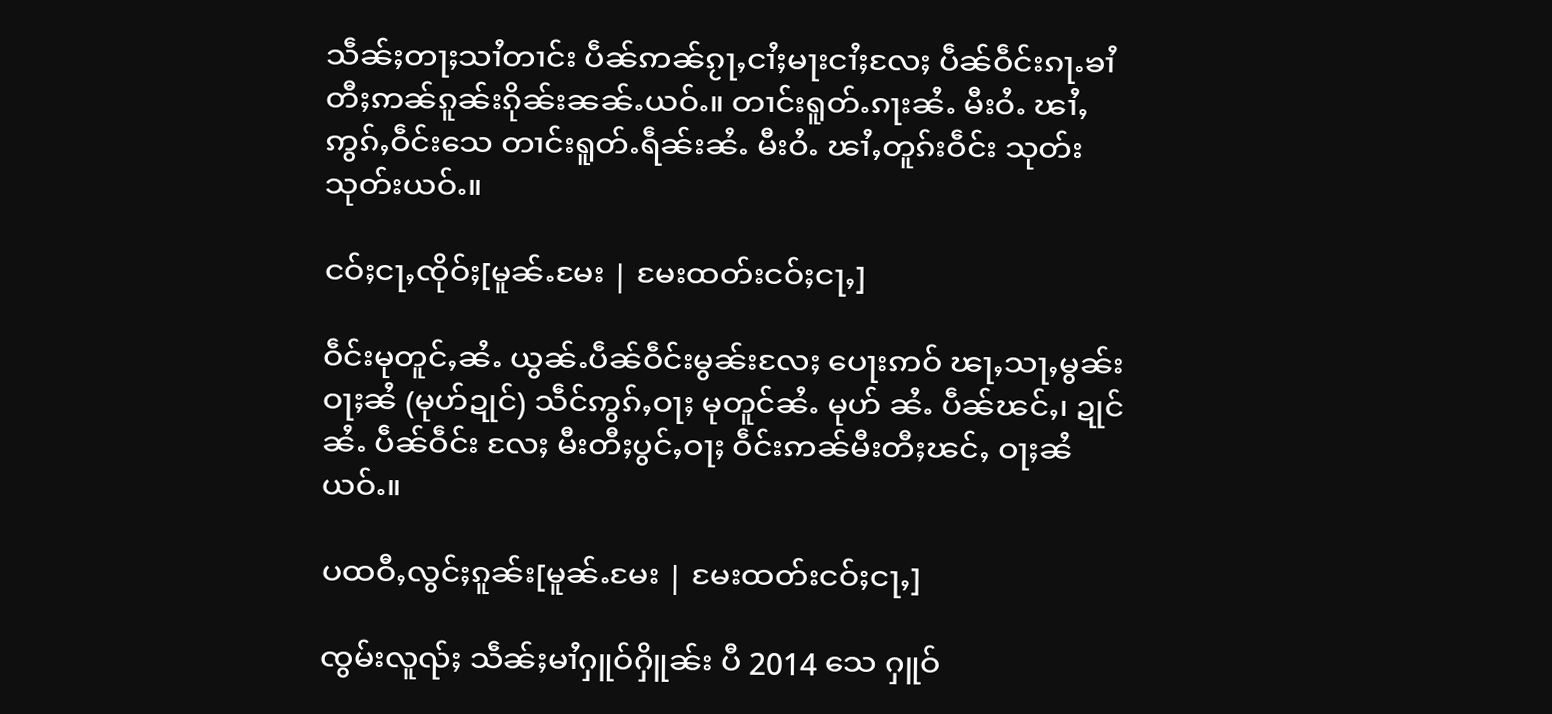သဵၼ်ႈတႃႈသၢႆတၢင်း ပဵၼ်ဢၼ်ၵႂႃႇငၢႆႈမႃးငၢႆႈလႄႈ ပဵၼ်ဝဵင်းၵႃႉၶၢႆ တီႈဢၼ်ၵူၼ်းၵိုၼ်းၼၼ်ႉယဝ်ႉ။ တၢင်းရူတ်ႉၵႃးၼႆႉ မီးဝႆႉ ၽၢႆႇဢွၵ်ႇဝဵင်းသေ တၢင်းရူတ်ႉရဵၼ်းၼႆႉ မီးဝႆႉ ၽၢႆႇတူၵ်းဝဵင်း သုတ်းသုတ်းယဝ်ႉ။

ငဝ်ႈငႃႇၸိုဝ်ႈ[မူၼ်ႉမႄး | မႄးထတ်းငဝ်ႈငႃႇ]

ဝဵင်းမုတူင်ႇၼႆႉ ယွၼ်ႉပဵၼ်ဝဵင်းမွၼ်းလႄႈ ပေႃးဢဝ် ၽႃႇသႃႇမွၼ်း ဝႃႈၼႆ (မုဟ်ဍုင်) သဵင်ဢွၵ်ႇဝႃႈ မုတူင်ၼႆႉ မုဟ် ၼႆႉ ပဵၼ်ၽင်ႇ၊ ဍုင် ၼႆႉ ပဵၼ်ဝဵင်း လႄႈ မီးတီႈပွင်ႇဝႃႈ ဝဵင်းဢၼ်မီးတီႈၽင်ႇ ဝႃႈၼႆယဝ်ႉ။

ပထဝီႇလွင်ႈၵူၼ်း[မူၼ်ႉမႄး | မႄးထတ်းငဝ်ႈငႃႇ]

ၸွမ်းလူၺ်ႈ သဵၼ်ႈမၢႆႁူဝ်ႁိူၼ်း ပီ 2014 သေ ႁူဝ်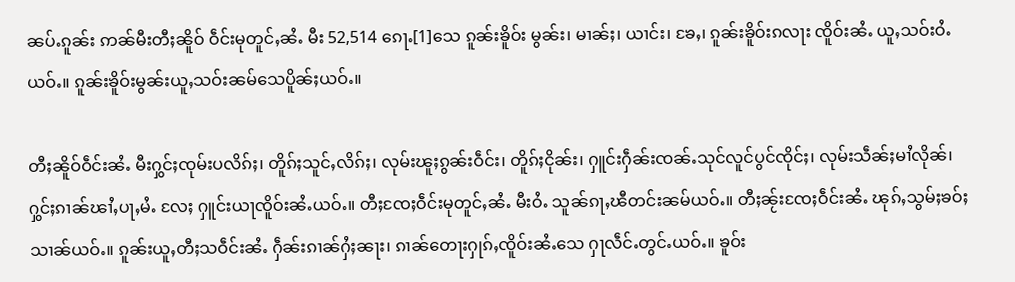ၼပ်ႉၵူၼ်း ဢၼ်မီးတီႈၼိူဝ် ဝဵင်းမုတူင်ႇၼႆႉ မီး 52,514 ၵေႃႉ[1]သေ ၵူၼ်းၶိူဝ်း မွၼ်း၊ မၢၼ်ႈ၊ ယၢင်း၊ ၶႄႇ၊ ၵူၼ်းၶိူဝ်းၵလႃး ၸိူဝ်းၼႆႉ ယူႇသဝ်းဝႆႉယဝ်ႉ။ ၵူၼ်းၶိူဝ်းမွၼ်းယူႇသဝ်းၼမ်သေပိူၼ်ႈယဝ်ႉ။

တီႈၼိူဝ်ဝဵင်းၼႆႉ မီးႁွင်ႈၸုမ်းပလိၵ်ႈ၊ တိူၵ်ႈသူင်ႇလိၵ်ႈ၊ လုမ်းၽူႈၵွၼ်းဝဵင်း၊ တိူၵ်ႈငိုၼ်း၊ ႁူင်းႁဵၼ်းၸၼ်ႉသုင်လူင်ပွင်ၸိုင်ႈ၊ လုမ်းသဵၼ်ႈမၢႆလိုၼ်၊ ႁွင်ႈၵၢၼ်ၽၢႆႇပႃႇမႆႉ လႄႈ ႁူင်းယႃၸိူဝ်းၼႆႉယဝ်ႉ။ တီႈၸႄႈဝဵင်းမုတူင်ႇၼႆႉ မီးဝႆႉ သူၼ်ၵႃႇၽီတင်းၼမ်ယဝ်ႉ။ တီႈၼႂ်းၸႄႈဝဵင်းၼႆႉ ၽုၵ်ႇသွမ်ႈၶဝ်ႈသၢၼ်ယဝ်ႉ။ ၵူၼ်းယူႇတီႈသဝဵင်းၼႆႉ ႁဵၼ်းၵၢၼ်ႁႆႈၼႃး၊ ၵၢၼ်တေႃးႁုၵ်ႇၸိူဝ်းၼႆႉသေ ႁႃလဵင်ႉတွင်ႉယဝ်ႉ။ ၶူဝ်း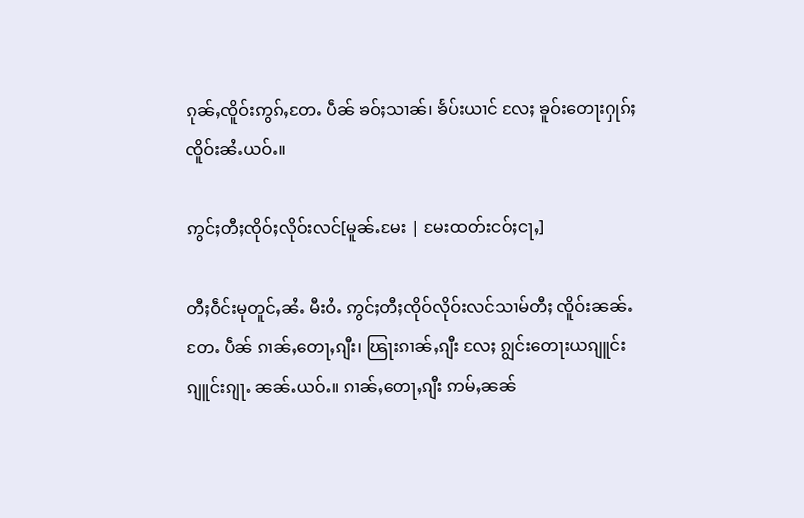ၵုၼ်ႇၸိူဝ်းဢွၵ်ႇတႄႉ ပဵၼ် ၶဝ်ႈသၢၼ်၊ ၶႅပ်းယၢင် လႄႈ ၶူဝ်းတေႃးႁုၵ်ႈၸိူဝ်းၼႆႉယဝ်ႉ။

ဢွင်ႈတီႈၸိုဝ်ႈလိုဝ်းလင်[မူၼ်ႉမႄး | မႄးထတ်းငဝ်ႈငႃႇ]

တီႈဝဵင်းမုတူင်ႇၼႆႉ မီးဝႆႉ ဢွင်ႈတီႈၸိုဝ်လိုဝ်းလင်သၢမ်တီႈ ၸိူဝ်းၼၼ်ႉတႄႉ ပဵၼ် ၵၢၼ်ႇတေႃႇၵျီး၊ ၽြႃးၵၢၼ်ႇၵျီး လႄႈ ၵျွင်းတေႃးယၵျူင်းၵျူင်းၵျႃႉ ၼၼ်ႉယဝ်ႉ။ ၵၢၼ်ႇတေႃႇၵျီး ဢမ်ႇၼၼ်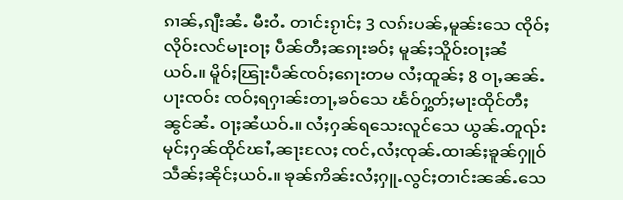ၵၢၼ်ႇၵျီးၼႆႉ မီးဝႆႉ တၢင်းၵႂၢင်ႈ 3 လၵ်းပၼ်ႇမူၼ်းသေ ၸိုဝ်ႈလိုဝ်းလင်မႃးဝႃႈ ပဵၼ်တီႈၼၵႃးၶဝ်ႈ မူၼ်ႈသိူဝ်းဝႃႈၼႆယဝ်ႉ။ မိူဝ်ႈၽြႃးပဵၼ်ၸဝ်ႈၵေႃးတမ လႆႈထူၼ်ႈ 8 ဝႃႇၼၼ်ႉ ပႃးၸဝ်း ၸဝ်ႈရႁၢၼ်းတႃႇၶဝ်သေ ၽႅဝ်ႁွတ်ႈမႃးထိုင်တီႈၼွင်ၼႆႉ ဝႃႈၼႆယဝ်ႉ။ လႆႈႁၼ်ရသေးလူင်သေ ယွၼ်ႉတူၺ်းမုင်ႈႁၼ်ထိုင်ၽၢႆႇၼႃးလႄႈ ၸင်ႇလႆႈၸုၼ်ႉထၢၼ်ႈၶူၼ်ႁူဝ်သဵၼ်ႈၼိုင်ႈယဝ်ႉ။ ၶုၼ်ဢိၼ်းလႆႈႁူႉလွင်ႈတၢင်းၼၼ်ႉသေ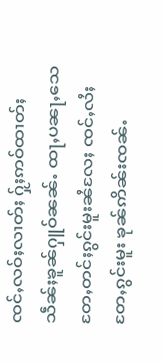ၸင်ႇလဝ်ႈလၢတ်ႈ ႁႂ်ႈဢဝ်ထၢတ်ႈသဵၼ်ႈၶူၼ်ႁူဝ်ၼၼ်ႉ ထႃႇပၼႃႇသေ တႄႇတင်ႈၵွင်းမူးၼႆလႄႈ ၸင်ႇလႆႈတႄႇၵွင်းမူး ၶုၼ်ဢိၼ်းၸၼ်ႉ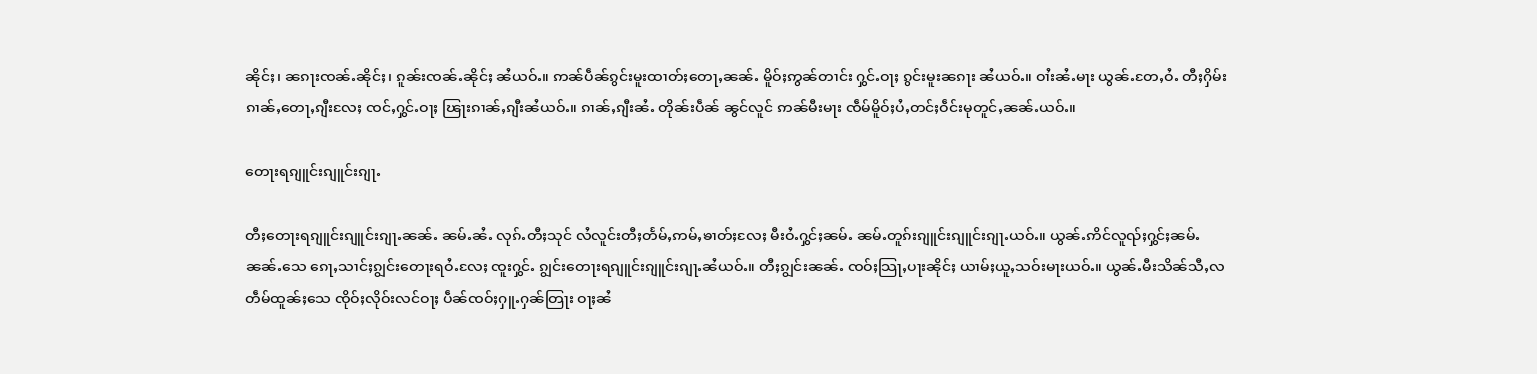ၼိုင်ႈ၊ ၼၵႃးၸၼ်ႉၼိုင်ႈ၊ ၵူၼ်းၸၼ်ႉၼိုင်ႈ ၼႆယဝ်ႉ။ ဢၼ်ပဵၼ်ၵွင်းမူးထၢတ်ႈတေႃႇၼၼ်ႉ မိူဝ်ႈဢွၼ်တၢင်း ႁွင်ႉဝႃႈ ၵွင်းမူးၼၵႃး ၼႆယဝ်ႉ။ ဝၢႆးၼႆႉမႃး ယွၼ်ႉတႄႇဝႆႉ တီႈႁိမ်းၵၢၼ်ႇတေႃႇၵျီးလႄႈ ၸင်ႇႁွင်ႉဝႃႈ ၽြႃးၵၢၼ်ႇၵျီးၼႆယဝ်ႉ။ ၵၢၼ်ႇၵျီးၼႆႉ တိုၼ်းပဵၼ် ၼွင်လူင် ဢၼ်မီးမႃး ၸဵမ်မိူဝ်ႈပႆႇတင်ႈဝဵင်းမုတူင်ႇၼၼ်ႉယဝ်ႉ။

တေႃးရၵျူင်းၵျူင်းၵျႃႉ

တီႈတေႃးရၵျူင်းၵျူင်းၵျႃႉၼၼ်ႉ ၼမ်ႉၼႆႉ လုၵ်ႉတီႈသုင် လႆလူင်းတီႈတႅမ်ႇဢမ်ႇၶၢတ်ႈလႄႈ မီးဝႆႉႁွင်ႈၼမ်ႉ ၼမ်ႉတူၵ်းၵျူင်းၵျူင်းၵျႃႉယဝ်ႉ။ ယွၼ်ႉဢိင်လူၺ်ႈႁွင်ႈၼမ်ႉၼၼ်ႉသေ ၵေႃႇသၢင်ႈၵျွင်းတေႃးရဝႆႉလႄႈ ၸူးႁွင်ႉ ၵျွင်းတေႃးရၵျူင်းၵျူင်းၵျႃႉၼႆယဝ်ႉ။ တီႈၵျွင်းၼၼ်ႉ ၸဝ်ႈသြႃႇပႃးၼိုင်ႈ ယၢမ်ႈယူႇသဝ်းမႃးယဝ်ႉ။ ယွၼ်ႉမီးသိၼ်သီႇလတဵမ်ထူၼ်ႈသေ ၸိုဝ်ႈလိုဝ်းလင်ဝႃႈ ပဵၼ်ၸဝ်ႈႁူႉႁၼ်တြႃး ဝႃႈၼႆ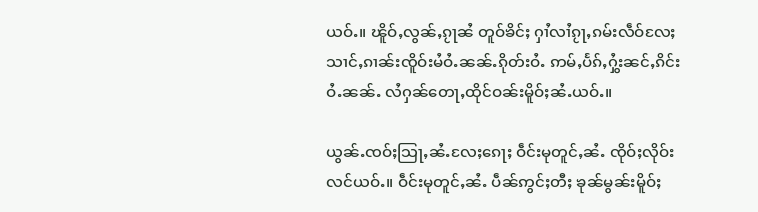ယဝ်ႉ။ ၽိူဝ်ႇလွၼ်ႇၵႂႃၼႆ တူဝ်ၶိင်ႈ ႁၢႆလၢႆၵႂႃႇၵမ်းလဵဝ်လႄႈ သၢင်ႇၵၢၼ်းၸိူဝ်းမႆဝႆႉၼၼ်ႉၵိုတ်းဝႆႉ ဢမ်ႇပႅၵ်ႇႁွႆးၼင်ႇၵိင်းဝႆႉၼၼ်ႉ လႆႁၼ်တေႃႇထိုင်ဝၼ်းမိူဝ်ႈၼႆႉယဝ်ႉ။

ယွၼ်ႉၸဝ်ႈသြႃႇၼႆႉလႄႈၵေႃႈ ဝဵင်းမုတူင်ႇၼႆႉ ၸိုဝ်ႈလိုဝ်းလင်ယဝ်ႉ။ ဝဵင်းမုတူင်ႇၼႆႉ ပဵၼ်ဢွင်ႈတီႈ ၶုၼ်မွၼ်းမိူဝ်ႈ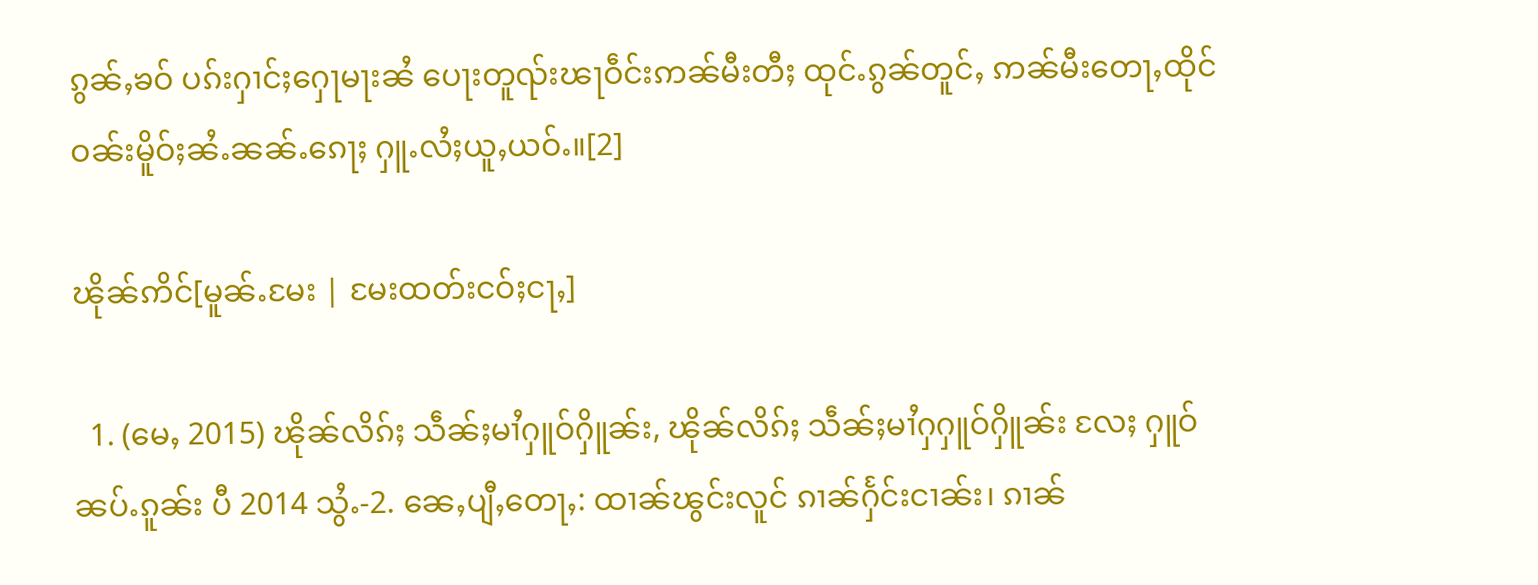ၵွၼ်ႇၶဝ် ပၵ်းႁၢင်ႈႁေႃမႃးၼႆ ပေႃးတူၺ်းၽႃဝဵင်းဢၼ်မီးတီႈ ထုင်ႉၵွၼ်တူင်ႇ ဢၼ်မီးတေႃႇထိုင် ဝၼ်းမိူဝ်ႈၼႆႉၼၼ်ႉၵေႃႈ ႁူႉလႆႈယူႇယဝ်ႉ။[2]

ၽိုၼ်ဢိင်[မူၼ်ႉမႄး | မႄးထတ်းငဝ်ႈငႃႇ]

  1. (မေႇ 2015) ၽိုၼ်လိၵ်ႈ သဵၼ်ႈမၢႆႁူဝ်ႁိူၼ်း, ၽိုၼ်လိၵ်ႈ သဵၼ်ႈမၢႆႁႁူဝ်ႁိူၼ်း လႄႈ ႁူဝ်ၼပ်ႉၵူၼ်း ပီ 2014 သွႆႉ-2. ၼေႇပျီႇတေႃႇ: ထၢၼ်ၽွင်းလူင် ၵၢၼ်ႁႅင်းငၢၼ်း၊ ၵၢၼ်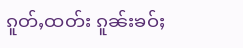ၵူတ်ႇထတ်း ၵူၼ်းၶဝ်ႈ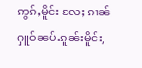ဢွၵ်ႇမိူင်း လႄႈ ၵၢၼ်ႁူဝ်ၼပ်ႉၵူၼ်းမိူင်း,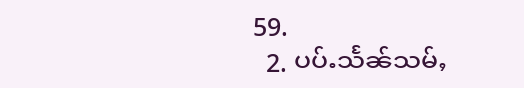59.
  2. ပပ်ႉသႅၼ်သမ်ႇ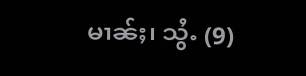မၢၼ်ႈ၊ သွႆႉ (9)